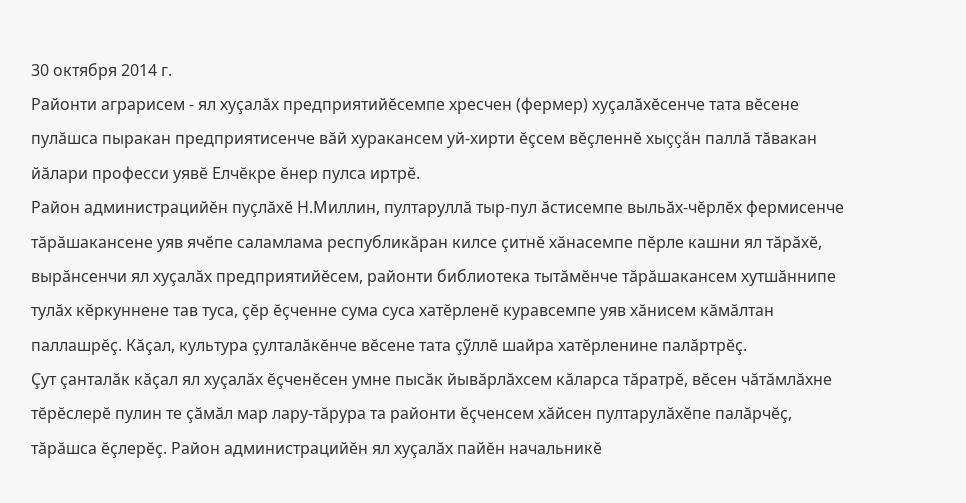30 октября 2014 г.
Районти аграрисем - ял хуçалăх предприятийĕсемпе хресчен (фермер) хуçалăхĕсенче тата вĕсене пулăшса пыракан предприятисенче вăй хуракансем уй-хирти ĕçсем вĕçленнĕ хыççăн паллă тăвакан йăлари професси уявĕ Елчĕкре ĕнер пулса иртрĕ.
Район администрацийĕн пуçлăхĕ Н.Миллин, пултаруллă тыр-пул ăстисемпе выльăх-чĕрлĕх фермисенче тăрăшакансене уяв ячĕпе саламлама республикăран килсе çитнĕ хăнасемпе пĕрле кашни ял тăрăхĕ, вырăнсенчи ял хуçалăх предприятийĕсем, районти библиотека тытăмĕнче тăрăшакансем хутшăннипе тулăх кĕркуннене тав туса, çĕр ĕçченне сума суса хатĕрленĕ куравсемпе уяв хăнисем кăмăлтан паллашрĕç. Кăçал, культура çулталăкĕнче вĕсене тата çỹллĕ шайра хатĕрленине палăртрĕç.
Çут çанталăк кăçал ял хуçалăх ĕçченĕсен умне пысăк йывăрлăхсем кăларса тăратрĕ, вĕсен чăтăмлăхне тĕрĕслерĕ пулин те çăмăл мар лару-тăрура та районти ĕçченсем хăйсен пултарулăхĕпе палăрчĕç, тăрăшса ĕçлерĕç. Район администрацийĕн ял хуçалăх пайĕн начальникĕ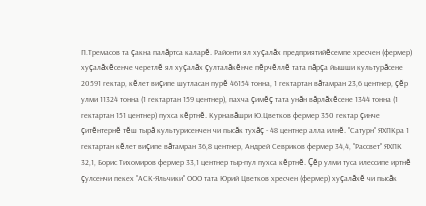П.Тремасов та çакна палăртса каларĕ. Районти ял хуçалăх предприятийĕсемпе хресчен (фермер) хуçалăхĕсенче черетлĕ ял хуçалăх çулталăкĕнче пĕрчĕллĕ тата пăрçа йышши культурăсене 20591 гектар, кĕлет виçипе шутласан пурĕ 46154 тонна, 1 гектартан вăтамран 23,6 центнер, çĕр улми 11324 тонна (1 гектартан 159 центнер), пахча çимĕç тата унăн вăрлăхĕсене 1344 тонна (1 гектартан 151 центнер) пухса кĕртнĕ. Курнавăшри Ю.Цветков фермер 350 гектар çинче çитĕнтернĕ тĕш тырă культурисенчен чи пысăк тухăç - 48 центнер алла илнĕ. "Сатурн" ЯХПКра 1 гектартан кĕлет виçипе вăтамран 36,8 центнер, Андрей Севриков фермер 34,4, "Рассвет" ЯХПК 32,1, Борис Тихомиров фермер 33,1 центнер тыр-пул пухса кĕртнĕ. Çĕр улми туса илессипе иртнĕ çулсенчи пекех "АСК-Яльчики" ООО тата Юрий Цветков хресчен (фермер) хуçалăхĕ чи пысăк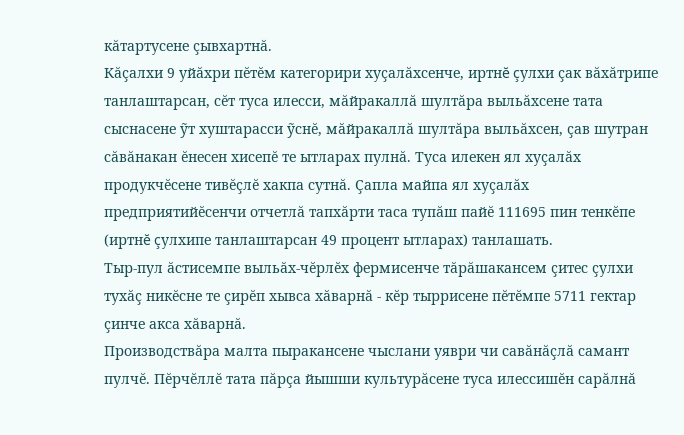кăтартусене çывхартнă.
Кăçалхи 9 уйăхри пĕтĕм категорири хуçалăхсенче, иртнĕ çулхи çак вăхăтрипе танлаштарсан, сĕт туса илесси, мăйракаллă шултăра выльăхсене тата сыснасене ỹт хуштарасси ỹснĕ, мăйракаллă шултăра выльăхсен, çав шутран сăвăнакан ĕнесен хисепĕ те ытларах пулнă. Туса илекен ял хуçалăх продукчĕсене тивĕçлĕ хакпа сутнă. Çапла майпа ял хуçалăх предприятийĕсенчи отчетлă тапхăрти таса тупăш пайĕ 111695 пин тенкĕпе (иртнĕ çулхипе танлаштарсан 49 процент ытларах) танлашать.
Тыр-пул ăстисемпе выльăх-чĕрлĕх фермисенче тăрăшакансем çитес çулхи тухăç никĕсне те çирĕп хывса хăварнă - кĕр тыррисене пĕтĕмпе 5711 гектар çинче акса хăварнă.
Производствăра малта пыракансене чыслани уяври чи савăнăçлă самант пулчĕ. Пĕрчĕллĕ тата пăрçа йышши культурăсене туса илессишĕн сарăлнă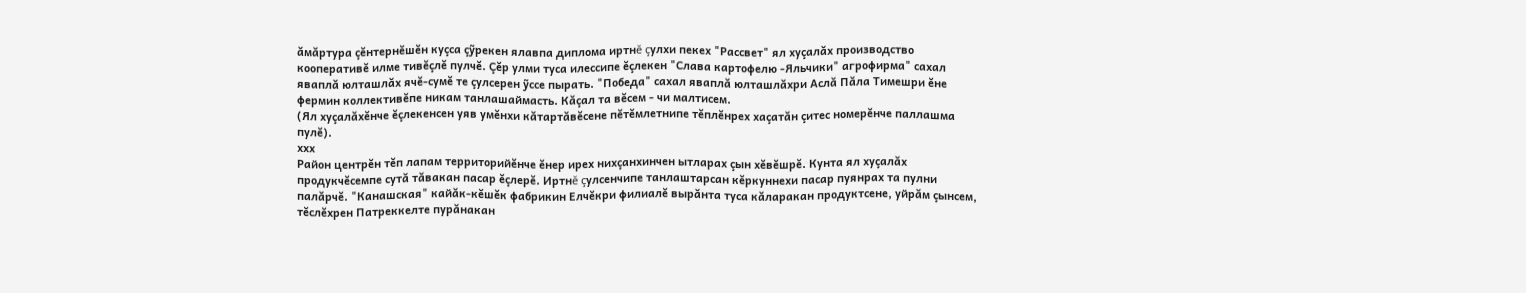ăмăртура çĕнтернĕшĕн куçса çỹрекен ялавпа диплома иртнĕ çулхи пекех "Рассвет" ял хуçалăх производство кооперативĕ илме тивĕçлĕ пулчĕ. Çĕр улми туса илессипе ĕçлекен "Слава картофелю -Яльчики" агрофирма" сахал яваплă юлташлăх ячĕ-сумĕ те çулсерен ỹссе пырать. "Победа" сахал яваплă юлташлăхри Аслă Пăла Тимешри ĕне фермин коллективĕпе никам танлашаймасть. Кăçал та вĕсем - чи малтисем.
(Ял хуçалăхĕнче ĕçлекенсен уяв умĕнхи кăтартăвĕсене пĕтĕмлетнипе тĕплĕнрех хаçатăн çитес номерĕнче паллашма пулĕ).
ххх
Район центрĕн тĕп лапам территорийĕнче ĕнер ирех нихçанхинчен ытларах çын хĕвĕшрĕ. Кунта ял хуçалăх продукчĕсемпе сутă тăвакан пасар ĕçлерĕ. Иртнĕ çулсенчипе танлаштарсан кĕркуннехи пасар пуянрах та пулни палăрчĕ. "Канашская" кайăк-кĕшĕк фабрикин Елчĕкри филиалĕ вырăнта туса кăларакан продуктсене, уйрăм çынсем, тĕслĕхрен Патреккелте пурăнакан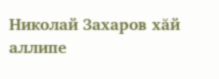Николай Захаров хăй аллипе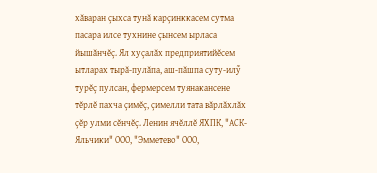хăваран çыхса тунă карçинккасем сутма пасара илсе тухнине çынсем ырласа йышăнчĕç. Ял хуçалăх предприятийĕсем ытларах тырă-пулăпа, аш-пăшпа суту-илỹ турĕç пулсан, фермерсем туянакансене тĕрлĕ пахча çимĕç, çимелли тата вăрлăхлăх çĕр улми сĕнчĕç. Ленин ячĕллĕ ЯХПК, "АСК-Яльчики" ООО, "Эмметево" ООО,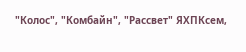"Колос", "Комбайн", "Рассвет" ЯХПКсем,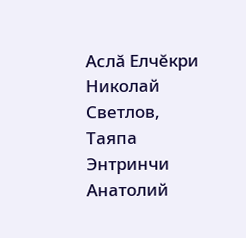Аслă Елчĕкри Николай Светлов, Таяпа Энтринчи Анатолий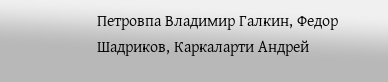Петровпа Владимир Галкин, Федор Шадриков, Каркаларти Андрей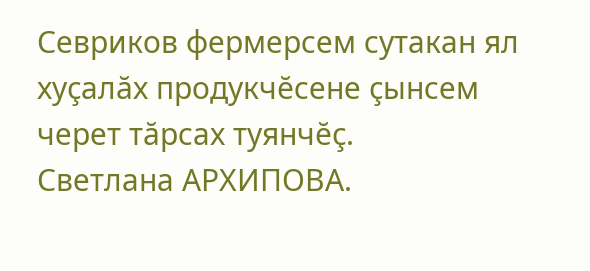Севриков фермерсем сутакан ял хуçалăх продукчĕсене çынсем черет тăрсах туянчĕç.
Светлана АРХИПОВА.